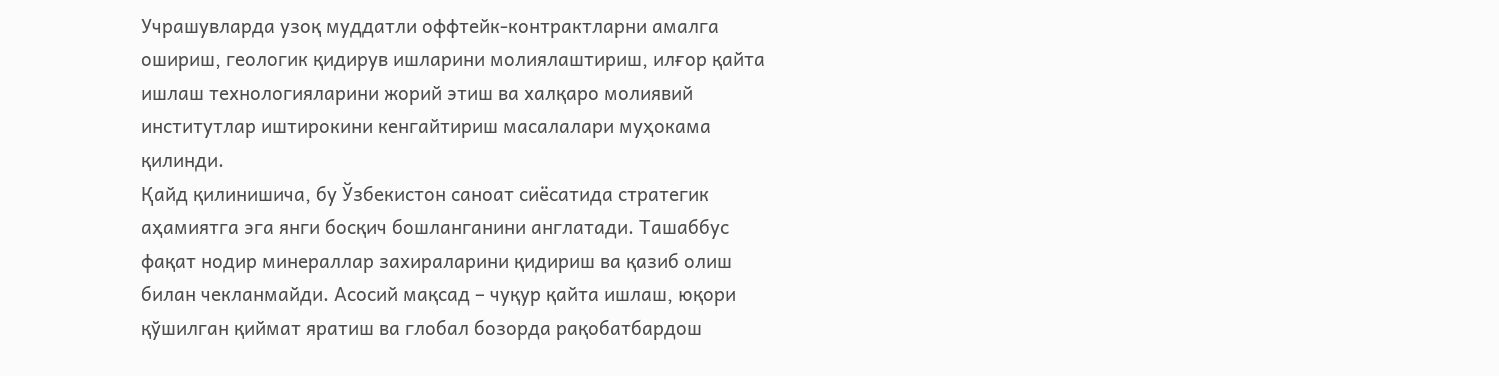Учрашувларда узоқ муддатли оффтейк-контрактларни амалга ошириш, геологик қидирув ишларини молиялаштириш, илғор қайта ишлаш технологияларини жорий этиш ва халқаро молиявий институтлар иштирокини кенгайтириш масалалари муҳокама қилинди.
Қайд қилинишича, бу Ўзбекистон саноат сиёсатида стратегик аҳамиятга эга янги босқич бошланганини англатади. Ташаббус фақат нодир минераллар захираларини қидириш ва қазиб олиш билан чекланмайди. Асосий мақсад – чуқур қайта ишлаш, юқори қўшилган қиймат яратиш ва глобал бозорда рақобатбардош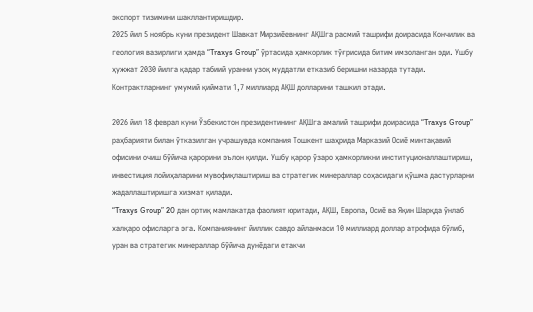экспорт тизимини шакллантиришдир.
2025 йил 5 ноябрь куни президент Шавкат Мирзиёевнинг АҚШга расмий ташрифи доирасида Кончилик ва геология вазирлиги ҳамда “Traxys Group” ўртасида ҳамкорлик тўғрисида битим имзоланган эди. Ушбу ҳужжат 2030 йилга қадар табиий уранни узоқ муддатли етказиб беришни назарда тутади. Контрактларнинг умумий қиймати 1,7 миллиард АҚШ долларини ташкил этади.

2026 йил 18 феврал куни Ўзбекистон президентининг АҚШга амалий ташрифи доирасида “Traxys Group” раҳбарияти билан ўтказилган учрашувда компания Тошкент шаҳрида Марказий Осиё минтақавий офисини очиш бўйича қарорини эълон қилди. Ушбу қарор ўзаро ҳамкорликни институционаллаштириш, инвестиция лойиҳаларини мувофиқлаштириш ва стратегик минераллар соҳасидаги қўшма дастурларни жадаллаштиришга хизмат қилади.
“Traxys Group” 20 дан ортиқ мамлакатда фаолият юритади, АҚШ, Европа, Осиё ва Яқин Шарқда ўнлаб халқаро офисларга эга. Компаниянинг йиллик савдо айланмаси 10 миллиард доллар атрофида бўлиб, уран ва стратегик минераллар бўйича дунёдаги етакчи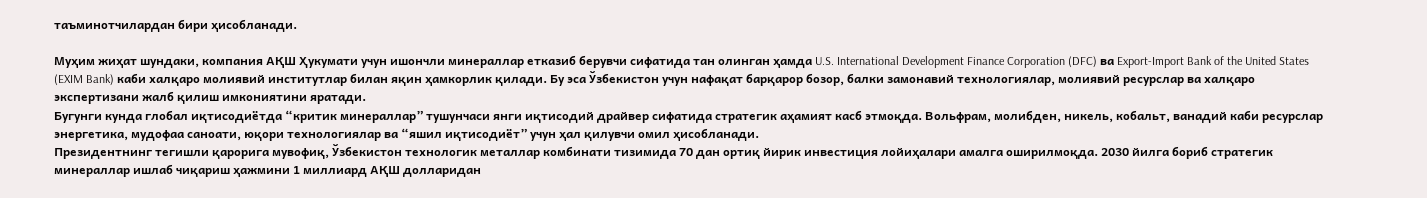таъминотчилардан бири ҳисобланади.

Муҳим жиҳат шундаки, компания АҚШ Ҳукумати учун ишончли минераллар етказиб берувчи сифатида тан олинган ҳамда U.S. International Development Finance Corporation (DFC) ва Export-Import Bank of the United States (EXIM Bank) каби халқаро молиявий институтлар билан яқин ҳамкорлик қилади. Бу эса Ўзбекистон учун нафақат барқарор бозор, балки замонавий технологиялар, молиявий ресурслар ва халқаро экспертизани жалб қилиш имкониятини яратади.
Бугунги кунда глобал иқтисодиётда “критик минераллар” тушунчаси янги иқтисодий драйвер сифатида стратегик аҳамият касб этмоқда. Вольфрам, молибден, никель, кобальт, ванадий каби ресурслар энергетика, мудофаа саноати, юқори технологиялар ва “яшил иқтисодиёт” учун ҳал қилувчи омил ҳисобланади.
Президентнинг тегишли қарорига мувофиқ, Ўзбекистон технологик металлар комбинати тизимида 70 дан ортиқ йирик инвестиция лойиҳалари амалга оширилмоқда. 2030 йилга бориб стратегик минераллар ишлаб чиқариш ҳажмини 1 миллиард АҚШ долларидан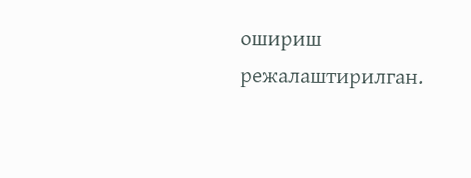ошириш режалаштирилган.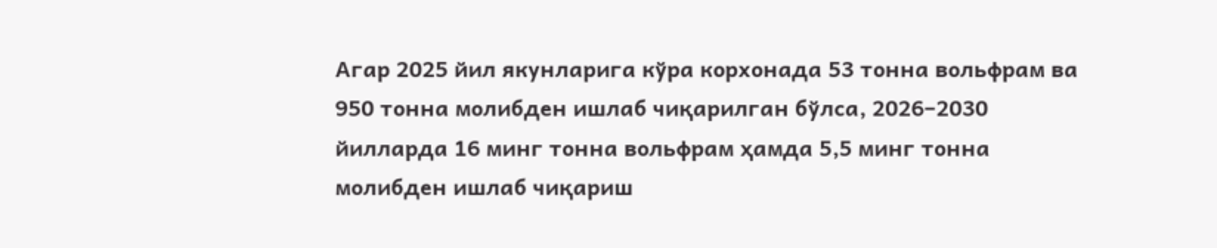Агар 2025 йил якунларига кўра корхонада 53 тонна вольфрам ва 950 тонна молибден ишлаб чиқарилган бўлса, 2026–2030 йилларда 16 минг тонна вольфрам ҳамда 5,5 минг тонна молибден ишлаб чиқариш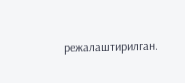режалаштирилган.